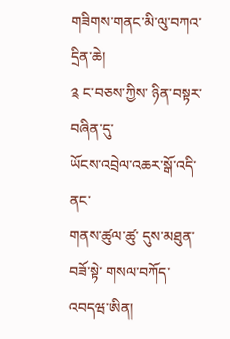གཟིགས་གནང་མི་ལུ་བཀའ་དྲིན་ཆེ།
༉ ང་བཅས་ཀྱིས་ ཉིན་བསྟར་བཞིན་དུ་
ཡོངས་འབྲེལ་འཆར་སྒོ་འདི་ནང་
གནས་ཚུལ་ཚུ་ དུས་མཐུན་བཟོ་སྟེ་ གསལ་བཀོད་འབདཝ་ཨིན།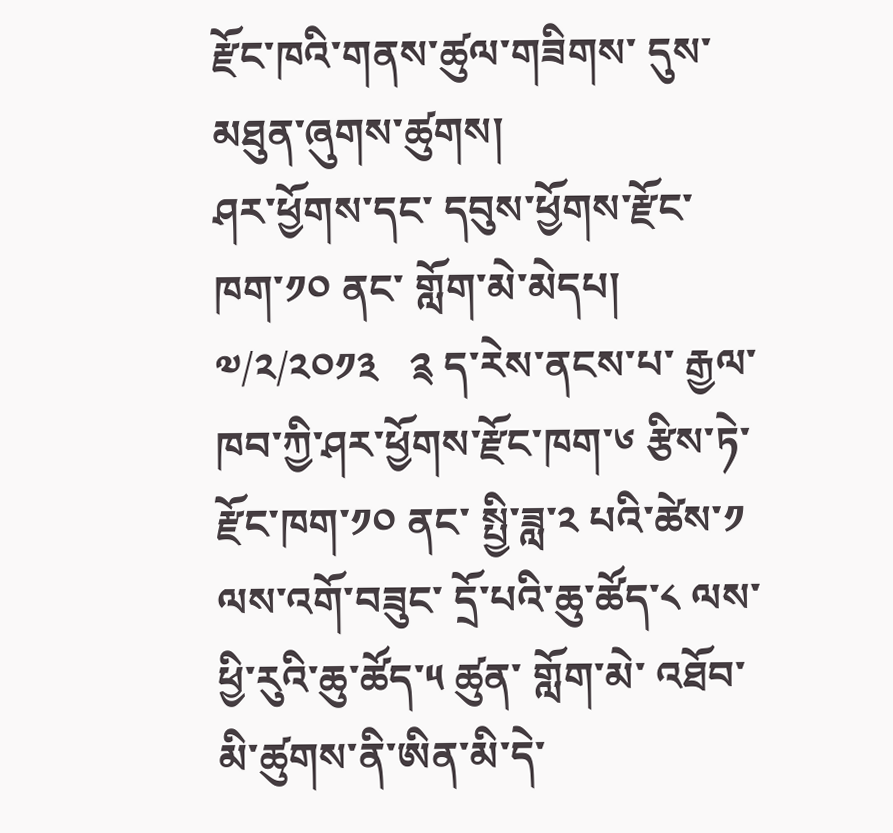རྫོང་ཁའི་གནས་ཚུལ་གཟིགས་ དུས་མཐུན་ཞུགས་ཚུགས།
ཤར་ཕྱོགས་དང་ དབུས་ཕྱོགས་རྫོང་ཁག་༡༠ ནང་ གློག་མེ་མེདཔ།
༧/༢/༢༠༡༣   ༉ ད་རེས་ནངས་པ་ རྒྱལ་ཁབ་ཀྱི་ཤར་ཕྱོགས་རྫོང་ཁག་༦ རྩིས་ཏེ་ རྫོང་ཁག་༡༠ ནང་ སྤྱི་ཟླ་༢ པའི་ཚེས་༡ ལས་འགོ་བཟུང་ དྲོ་པའི་ཆུ་ཚོད་༨ ལས་ ཕྱི་རུའི་ཆུ་ཚོད་༥ ཚུན་ གློག་མེ་ འཐོབ་མི་ཚུགས་ནི་ཨིན་མི་དེ་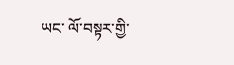ཡང་ ལོ་བསྟར་གྱི་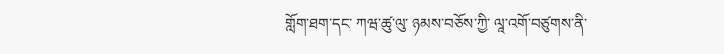གློག་ཐག་དང་ ཀཝ་ཚུ་ལུ་ ཉམས་བཅོས་ཀྱི་ ལཱ་འགོ་བཙུགས་ནི་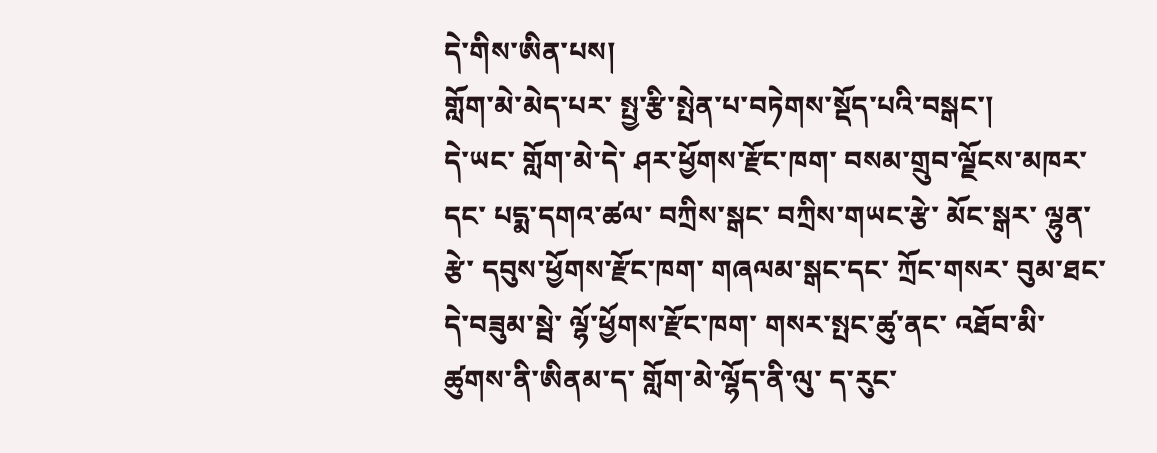དེ་གིས་ཨིན་པས།
གློག་མེ་མེད་པར་ སྤྱ་རྩི་སྤེན་པ་བཏེགས་སྡོད་པའི་བསྒང་།
དེ་ཡང་ གློག་མེ་དེ་ ཤར་ཕྱོགས་རྫོང་ཁག་ བསམ་གྲུབ་ལྗོངས་མཁར་དང་ པདྨ་དགའ་ཚལ་ བཀྲིས་སྒང་ བཀྲིས་གཡང་རྩེ་ མོང་སྒར་ ལྷུན་རྩེ་ དབུས་ཕྱོགས་རྫོང་ཁག་ གཞལམ་སྒང་དང་ ཀྲོང་གསར་ བུམ་ཐང་ དེ་བཟུམ་སྦེ་ ལྷོ་ཕྱོགས་རྫོང་ཁག་ གསར་སྤང་ཚུ་ནང་ འཐོབ་མི་ཚུགས་ནི་ཨིནམ་ད་ གློག་མེ་ལྷོད་ནི་ལུ་ ད་རུང་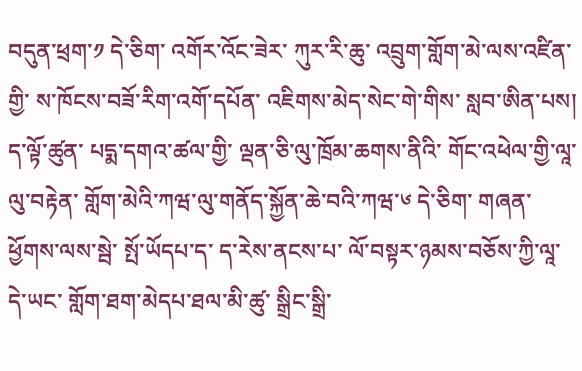བདུན་ཕྲག་༡ དེ་ཅིག་ འགོར་འོང་ཟེར་ ཀུར་རི་ཆུ་ འབྲུག་གློག་མེ་ལས་འཛིན་གྱི་ ས་ཁོངས་བཟོ་རིག་འགོ་དཔོན་ འཇིགས་མེད་སེང་གེ་གིས་ སླབ་ཨིན་པས།
ད་ལྟོ་ཚུན་ པདྨ་དགའ་ཚལ་གྱི་ ལྡན་ཅི་ལུ་ཁྲོམ་ཆགས་ནིའི་ གོང་འཕེལ་གྱི་ལཱ་ལུ་བརྟེན་ གློག་མེའི་ཀཝ་ལུ་གནོད་སྐྱོན་ཆེ་བའི་ཀཝ་༦ དེ་ཅིག་ གཞན་ཕྱོགས་ལས་སྦེ་ སྤོ་ཡོདཔ་ད་ ད་རེས་ནངས་པ་ ལོ་བསྟར་ཉམས་བཅོས་ཀྱི་ལཱ་དེ་ཡང་ གློག་ཐག་མེདཔ་ཐལ་མི་ཚུ་ སྒྲིང་སྒྲི་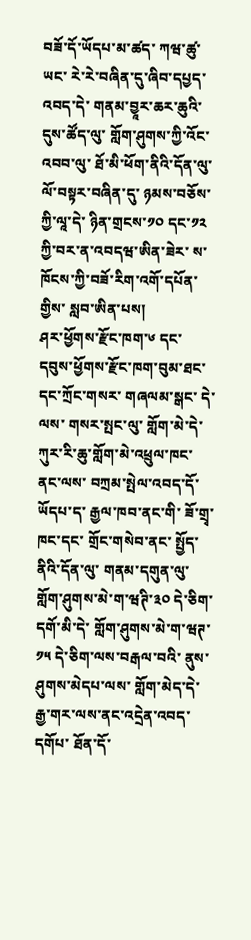བཟོ་དོ་ཡོདཔ་མ་ཚད་ ཀཝ་ཚུ་ཡང་ རེ་རེ་བཞིན་དུ་ཞིབ་དཔྱད་འབད་དེ་ གནམ་བྱཱར་ཆར་ཆུའི་དུས་ཚོད་ལུ་ གློག་ཤུགས་ཀྱི་འོང་འབབ་ལུ་ ཐོ་མི་ཕོག་ནིའི་དོན་ལུ་ ལོ་བསྟར་བཞིན་དུ་ ཉམས་བཅོས་ཀྱི་ལཱ་དེ་ ཉིན་གྲངས་༡༠ དང་༡༢ ཀྱི་བར་ན་འབདཝ་ཨིན་ཟེར་ ས་ཁོངས་ཀྱི་བཟོ་རིག་འགོ་དཔོན་གྱིས་ སླབ་ཨིན་པས།
ཤར་ཕྱོགས་རྫོང་ཁག་༦ དང་ དབུས་ཕྱོགས་རྫོང་ཁག་བུམ་ཐང་དང་ཀྲོང་གསར་ གཞལམ་སྒང་ དེ་ལས་ གསར་སྤང་ལུ་ གློག་མེ་དེ་ ཀུར་རི་ཆུ་གློག་མེ་འཕྲུལ་ཁང་ནང་ལས་ བཀྲམ་སྤེལ་འབད་དོ་ཡོདཔ་ད་ རྒྱལ་ཁབ་ནང་གི་ ཟོ་གྲྭ་ཁང་དང་ གྲོང་གསེབ་ནང་ སྤྱོད་ནིའི་དོན་ལུ་ གནམ་དགུན་ལུ་ གློག་ཤུགས་མེ་ག་ཝཊི་༣༠ དེ་ཅིག་དགོ་མི་དེ་ གློག་ཤུགས་མེ་ག་ཝཊ་༡༥ དེ་ཅིག་ལས་བརྒལ་བའི་ ནུས་ཤུགས་མེདཔ་ལས་ གློག་མེད་དེ་ རྒྱ་གར་ལས་ནང་འདྲེན་འབད་དགོཔ་ ཐོན་དོ་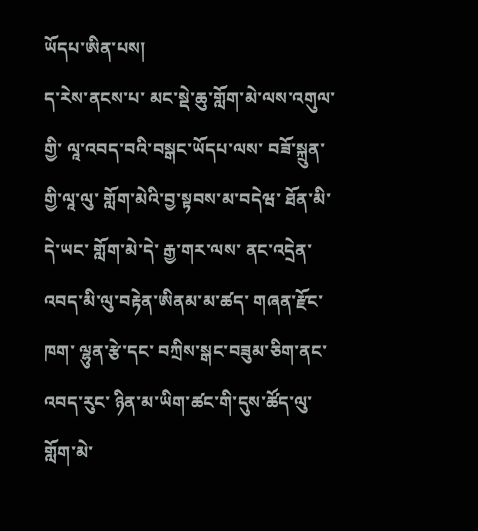ཡོདཔ་ཨིན་པས།
ད་རེས་ནངས་པ་ མང་སྡེ་ཆུ་གློག་མེ་ལས་འགུལ་གྱི་ ལཱ་འབད་བའི་བསྒང་ཡོདཔ་ལས་ བཟོ་སྐྲུན་གྱི་ལཱ་ལུ་ གློག་མེའི་བྱ་སྟབས་མ་བདེཝ་ ཐོན་མི་དེ་ཡང་ གློག་མེ་དེ་ རྒྱ་གར་ལས་ ནང་འདྲེན་འབད་མི་ལུ་བརྟེན་ཨིནམ་མ་ཚད་ གཞན་རྫོང་ཁག་ ལྷུན་རྩེ་དང་ བཀྲིས་སྒང་བཟུམ་ཅིག་ནང་འབད་རུང་ ཉིན་མ་ཡིག་ཚང་གི་དུས་ཚོད་ལུ་ གློག་མེ་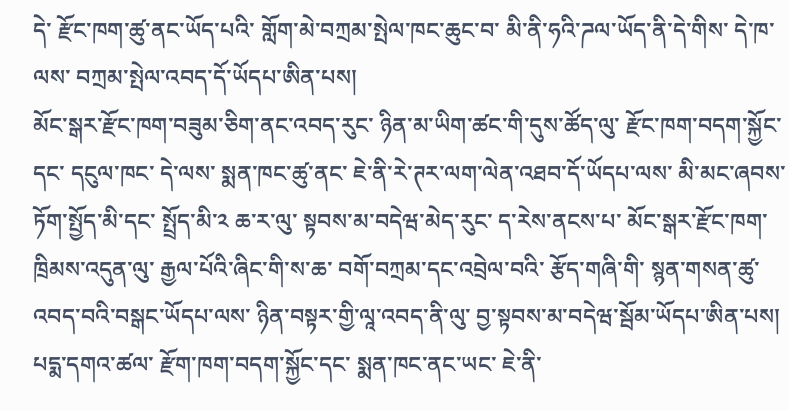དེ་ རྫོང་ཁག་ཚུ་ནང་ཡོད་པའི་ གློག་མེ་བཀྲམ་སྤེལ་ཁང་ཆུང་བ་ མི་ནི་ཧའི་ཌལ་ཡོད་ནི་དེ་གིས་ དེ་ཁ་ལས་ བཀྲམ་སྤེལ་འབད་དོ་ཡོདཔ་ཨིན་པས།
མོང་སྒར་རྫོང་ཁག་བཟུམ་ཅིག་ནང་འབད་རུང་ ཉིན་མ་ཡིག་ཚང་གི་དུས་ཚོད་ལུ་ རྫོང་ཁག་བདག་སྐྱོང་དང་ དངུལ་ཁང་ དེ་ལས་ སྨན་ཁང་ཚུ་ནང་ ཇེ་ནི་རེ་ཊར་ལག་ལེན་འཐབ་དོ་ཡོདཔ་ལས་ མི་མང་ཞབས་ཏོག་སྤྱོད་མི་དང་ སྤྲོད་མི་༢ ཆ་ར་ལུ་ སྟབས་མ་བདེཝ་མེད་རུང་ ད་རེས་ནངས་པ་ མོང་སྒར་རྫོང་ཁག་ཁྲིམས་འདུན་ལུ་ རྒྱལ་པོའི་ཞིང་གི་ས་ཆ་ བགོ་བཀྲམ་དང་འབྲེལ་བའི་ རྩོད་གཞི་གི་ སྙན་གསན་ཚུ་འབད་བའི་བསྒང་ཡོདཔ་ལས་ ཉིན་བསྟར་གྱི་ལཱ་འབད་ནི་ལུ་ བྱ་སྟབས་མ་བདེཝ་སྦོམ་ཡོདཔ་ཨིན་པས།
པདྨ་དགའ་ཚལ་ རྫོག་ཁག་བདག་སྐྱོང་དང་ སྨན་ཁང་ནང་ཡང་ ཇེ་ནི་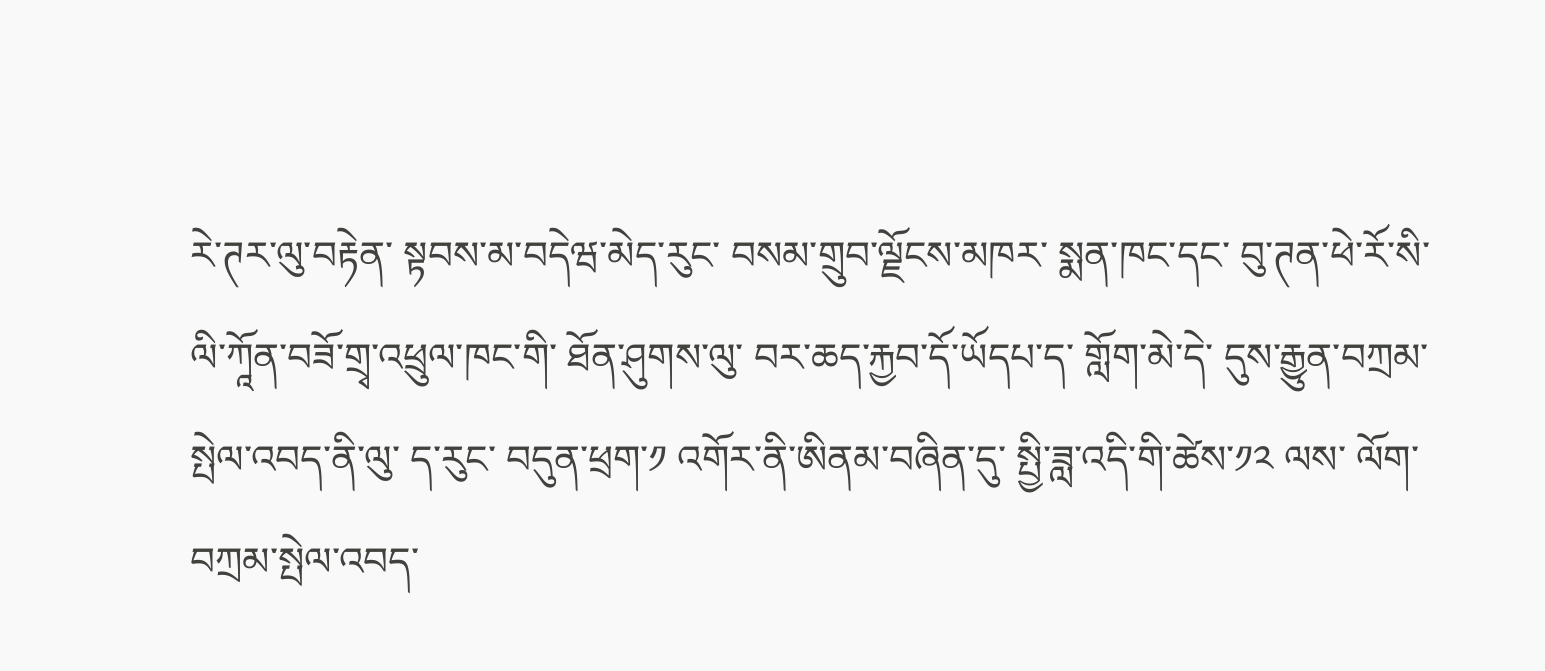རེ་ཊར་ལུ་བརྟེན་ སྟབས་མ་བདེཝ་མེད་རུང་ བསམ་གྲུབ་ལྗོངས་མཁར་ སྨན་ཁང་དང་ བུ་ཊན་ཕེ་རོ་སི་ལི་ཀཱོན་བཟོ་གྲྭ་འཕྲུལ་ཁང་གི་ ཐོན་ཤུགས་ལུ་ བར་ཆད་རྐྱབ་དོ་ཡོདཔ་ད་ གློག་མེ་དེ་ དུས་རྒྱུན་བཀྲམ་སྤེལ་འབད་ནི་ལུ་ ད་རུང་ བདུན་ཕྲག་༡ འགོར་ནི་ཨིནམ་བཞིན་དུ་ སྤྱི་ཟླ་འདི་གི་ཚེས་༡༢ ལས་ ལོག་བཀྲམ་སྤེལ་འབད་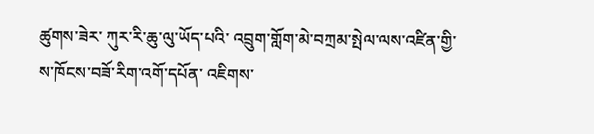ཚུགས་ཟེར་ ཀུར་རི་ཆུ་ལུ་ཡོད་པའི་ འབྲུག་གློག་མེ་བཀྲམ་སྤེལ་ལས་འཛིན་གྱི་ ས་ཁོངས་བཟོ་རིག་འགོ་དཔོན་ འཇིགས་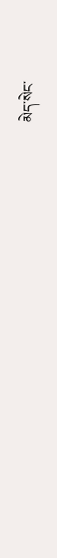མེད་སེང་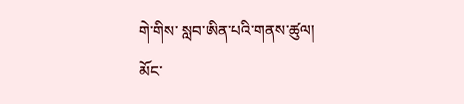གེ་གིས་ སླབ་ཨིན་པའི་གནས་ཚུལ།
མོང་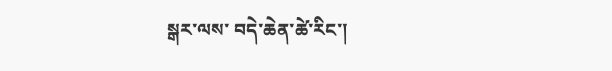སྒར་ལས་ བདེ་ཆེན་ཚེ་རིང་།